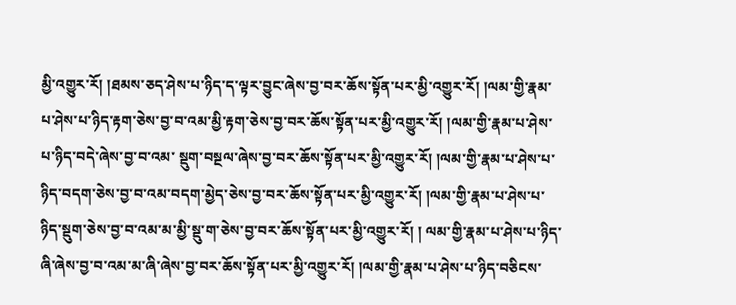མྱི་འགྱུར་རོ། །ཐམས་ཅད་ཤེས་པ་ཉིད་ད་ལྟར་བྱུང་ཞེས་བྱ་བར་ཆོས་སྟོན་པར་མྱི་འགྱུར་རོ། །ལམ་གྱི་རྣམ་པ་ཤེས་པ་ཉིད་རྟག་ཅེས་བྱ་བ་འམ་མྱི་རྟག་ཅེས་བྱ་བར་ཆོས་སྟོན་པར་མྱི་འགྱུར་རོ། །ལམ་གྱི་རྣམ་པ་ཤེས་པ་ཉིད་བདེ་ཞེས་བྱ་བ་འམ་ སྡུག་བསྔལ་ཞེས་བྱ་བར་ཆོས་སྟོན་པར་མྱི་འགྱུར་རོ། །ལམ་གྱི་རྣམ་པ་ཤེས་པ་ཉིད་བདག་ཅེས་བྱ་བ་འམ་བདག་མྱེད་ཅེས་བྱ་བར་ཆོས་སྟོན་པར་མྱི་འགྱུར་རོ། །ལམ་གྱི་རྣམ་པ་ཤེས་པ་ཉིད་སྡུག་ཅེས་བྱ་བ་འམ་མ་མྱི་སྡུ་ག་ཅེས་བྱ་བར་ཆོས་སྟོན་པར་མྱི་འགྱུར་རོ། ། ལམ་གྱི་རྣམ་པ་ཤེས་པ་ཉིད་ཞི་ཞེས་བྱ་བ་འམ་མ་ཞི་ཞེས་བྱ་བར་ཆོས་སྟོན་པར་མྱི་འགྱུར་རོ། །ལམ་གྱི་རྣམ་པ་ཤེས་པ་ཉིད་བཅིངས་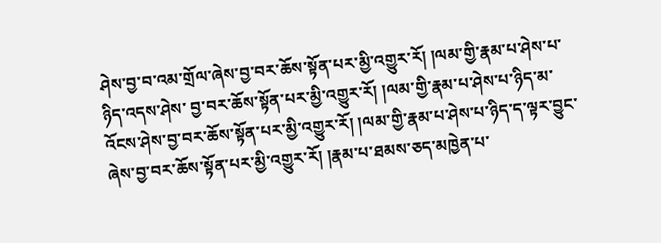ཤེས་བྱ་བ་འམ་གྲོལ་ཞེས་བྱ་བར་ཆོས་སྟོན་པར་མྱི་འགྱུར་རོ། །ལམ་གྱི་རྣམ་པ་ཤེས་པ་ཉིད་འདས་ཤེས་ བྱ་བར་ཆོས་སྟོན་པར་མྱི་འགྱུར་རོ། །ལམ་གྱི་རྣམ་པ་ཤེས་པ་ཉིད་མ་འོངས་ཤེས་བྱ་བར་ཆོས་སྟོན་པར་མྱི་འགྱུར་རོ། །ལམ་གྱི་རྣམ་པ་ཤེས་པ་ཉིད་ད་ལྟར་བྱུང་ཞེས་བྱ་བར་ཆོས་སྟོན་པར་མྱི་འགྱུར་རོ། །རྣམ་པ་ཐམས་ཅད་མཁྱེན་པ་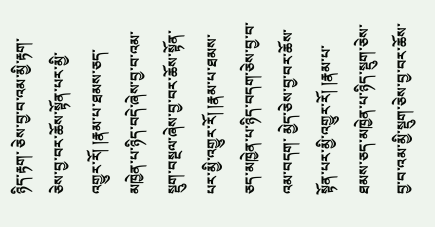ཉིད་རྟག་ ཅེས་བྱ་བ་འམ་མྱི་རྟག་ཅེས་བྱ་བར་ཆོས་སྟོན་པར་མྱི་འགྱུར་རོ། །རྣམ་པ་ཐམས་ཅད་མཁྱེན་པ་ཉིད་བདེ་ཞེས་བྱ་བ་འམ་སྡུག་བསྔལ་ཞེས་བྱ་བར་ཆོས་སྟོན་པར་མྱི་འགྱུར་རོ། །རྣམ་པ་ཐམས་ཅད་མཁྱེན་པ་ཉིད་བདག་ཅེས་བྱ་བ་འམ་བདག་ མྱེད་ཅེས་བྱ་བར་ཆོས་སྟོན་པར་མྱི་འགྱུར་རོ། །རྣམ་པ་ཐམས་ཅད་མཁྱེན་པ་ཉིད་སྡུག་ཅེས་བྱ་བ་འམ་མྱི་སྡུག་ཅེས་བྱ་བར་ཆོས་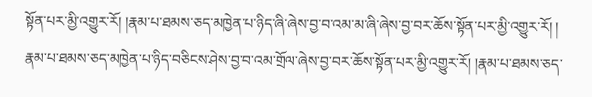སྟོན་པར་མྱི་འགྱུར་རོ། །རྣམ་པ་ཐམས་ཅད་མཁྱེན་པ་ཉིད་ཞི་ཞེས་བྱ་བ་འམ་མ་ཞི་ཞེས་བྱ་བར་ཆོས་སྟོན་པར་མྱི་འགྱུར་རོ། ། རྣམ་པ་ཐམས་ཅད་མཁྱེན་པ་ཉིད་བཅིངས་ཤེས་བྱ་བ་འམ་གྲོལ་ཞེས་བྱ་བར་ཆོས་སྟོན་པར་མྱི་འགྱུར་རོ། །རྣམ་པ་ཐམས་ཅད་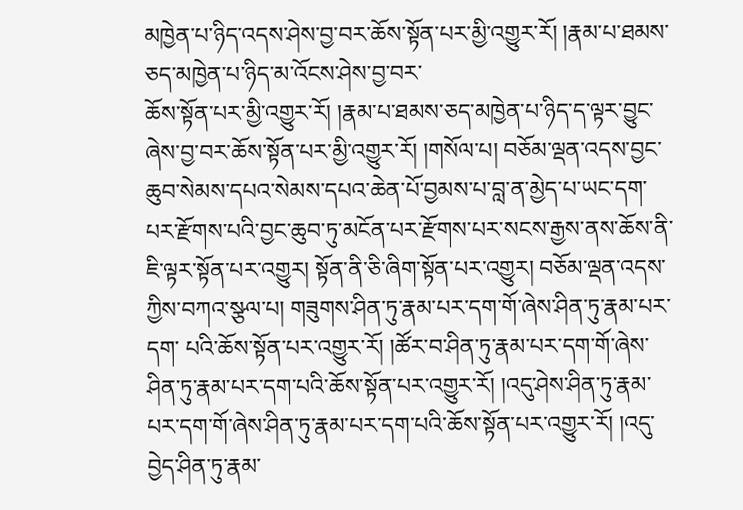མཁྱེན་པ་ཉིད་འདས་ཤེས་བྱ་བར་ཆོས་སྟོན་པར་མྱི་འགྱུར་རོ། །རྣམ་པ་ཐམས་ཅད་མཁྱེན་པ་ཉིད་མ་འོངས་ཤེས་བྱ་བར་
ཆོས་སྟོན་པར་མྱི་འགྱུར་རོ། །རྣམ་པ་ཐམས་ཅད་མཁྱེན་པ་ཉིད་ད་ལྟར་བྱུང་ཞེས་བྱ་བར་ཆོས་སྟོན་པར་མྱི་འགྱུར་རོ། །གསོལ་པ། བཅོམ་ལྡན་འདས་བྱང་ཆུབ་སེམས་དཔའ་སེམས་དཔའ་ཆེན་པོ་བྱམས་པ་བླ་ན་མྱེད་པ་ཡང་དག་ པར་རྫོགས་པའི་བྱང་ཆུབ་ཏུ་མངོན་པར་རྫོགས་པར་སངས་རྒྱས་ནས་ཆོས་ནི་ཇི་ལྟར་སྟོན་པར་འགྱུར། སྟོན་ནི་ཅི་ཞིག་སྟོན་པར་འགྱུར། བཅོམ་ལྡན་འདས་ཀྱིས་བཀའ་སྩལ་པ། གཟུགས་ཤིན་ཏུ་རྣམ་པར་དག་གོ་ཞེས་ཤིན་ཏུ་རྣམ་པར་དག་ པའི་ཆོས་སྟོན་པར་འགྱུར་རོ། །ཚོར་བ་ཤིན་ཏུ་རྣམ་པར་དག་གོ་ཞེས་ཤིན་ཏུ་རྣམ་པར་དག་པའི་ཆོས་སྟོན་པར་འགྱུར་རོ། །འདུ་ཤེས་ཤིན་ཏུ་རྣམ་པར་དག་གོ་ཞེས་ཤིན་ཏུ་རྣམ་པར་དག་པའི་ཆོས་སྟོན་པར་འགྱུར་རོ། །འདུ་བྱེད་ཤིན་ཏུ་རྣམ་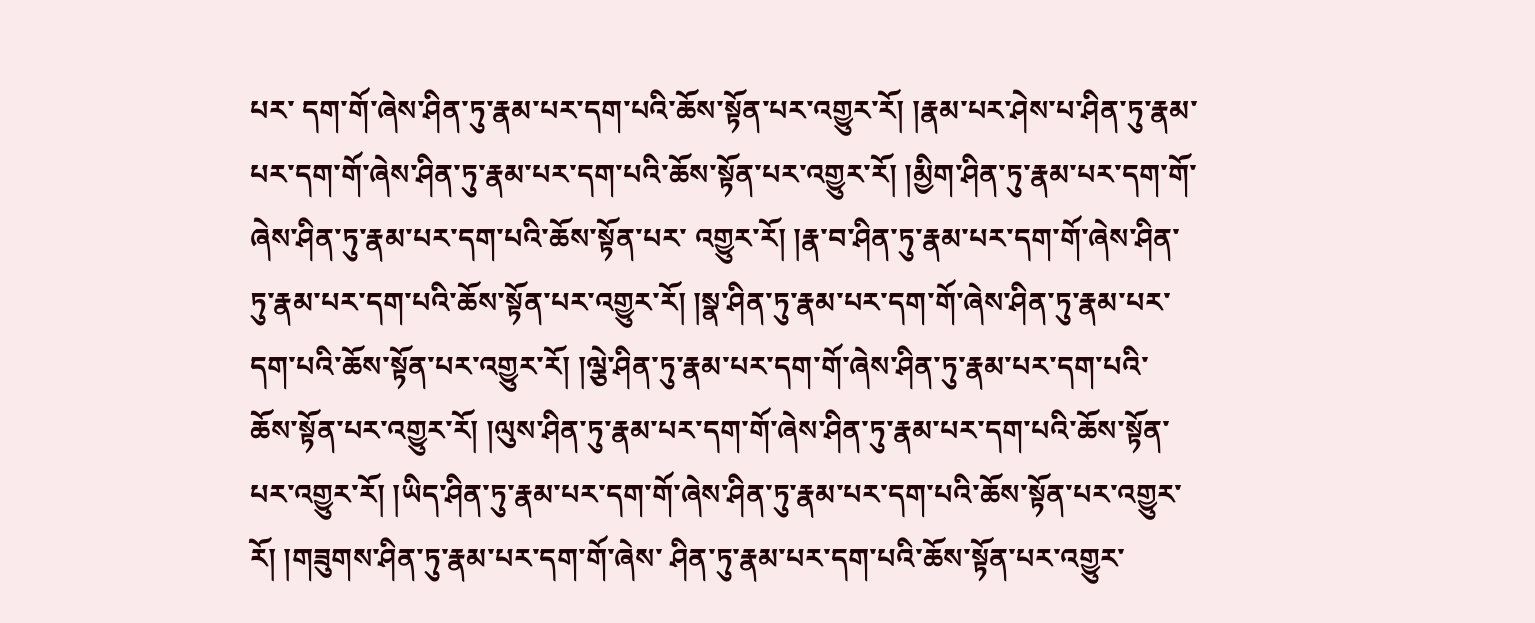པར་ དག་གོ་ཞེས་ཤིན་ཏུ་རྣམ་པར་དག་པའི་ཆོས་སྟོན་པར་འགྱུར་རོ། །རྣམ་པར་ཤེས་པ་ཤིན་ཏུ་རྣམ་པར་དག་གོ་ཞེས་ཤིན་ཏུ་རྣམ་པར་དག་པའི་ཆོས་སྟོན་པར་འགྱུར་རོ། །མྱིག་ཤིན་ཏུ་རྣམ་པར་དག་གོ་ཞེས་ཤིན་ཏུ་རྣམ་པར་དག་པའི་ཆོས་སྟོན་པར་ འགྱུར་རོ། །རྣ་བ་ཤིན་ཏུ་རྣམ་པར་དག་གོ་ཞེས་ཤིན་ཏུ་རྣམ་པར་དག་པའི་ཆོས་སྟོན་པར་འགྱུར་རོ། །སྣ་ཤིན་ཏུ་རྣམ་པར་དག་གོ་ཞེས་ཤིན་ཏུ་རྣམ་པར་དག་པའི་ཆོས་སྟོན་པར་འགྱུར་རོ། །ལྕེ་ཤིན་ཏུ་རྣམ་པར་དག་གོ་ཞེས་ཤིན་ཏུ་རྣམ་པར་དག་པའི་ ཆོས་སྟོན་པར་འགྱུར་རོ། །ལུས་ཤིན་ཏུ་རྣམ་པར་དག་གོ་ཞེས་ཤིན་ཏུ་རྣམ་པར་དག་པའི་ཆོས་སྟོན་པར་འགྱུར་རོ། །ཡིད་ཤིན་ཏུ་རྣམ་པར་དག་གོ་ཞེས་ཤིན་ཏུ་རྣམ་པར་དག་པའི་ཆོས་སྟོན་པར་འགྱུར་རོ། །གཟུགས་ཤིན་ཏུ་རྣམ་པར་དག་གོ་ཞེས་ ཤིན་ཏུ་རྣམ་པར་དག་པའི་ཆོས་སྟོན་པར་འགྱུར་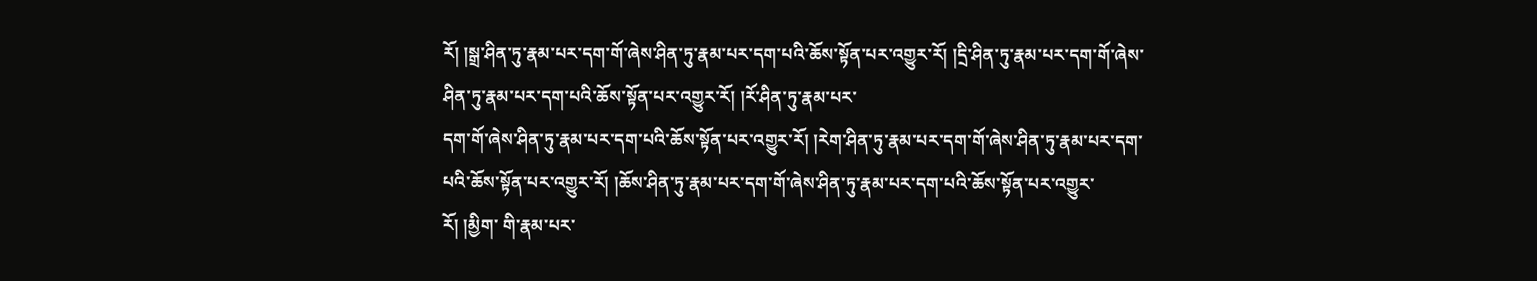རོ། །སྒྲ་ཤིན་ཏུ་རྣམ་པར་དག་གོ་ཞེས་ཤིན་ཏུ་རྣམ་པར་དག་པའི་ཆོས་སྟོན་པར་འགྱུར་རོ། །དྲི་ཤིན་ཏུ་རྣམ་པར་དག་གོ་ཞེས་ཤིན་ཏུ་རྣམ་པར་དག་པའི་ཆོས་སྟོན་པར་འགྱུར་རོ། །རོ་ཤིན་ཏུ་རྣམ་པར་
དག་གོ་ཞེས་ཤིན་ཏུ་རྣམ་པར་དག་པའི་ཆོས་སྟོན་པར་འགྱུར་རོ། །རེག་ཤིན་ཏུ་རྣམ་པར་དག་གོ་ཞེས་ཤིན་ཏུ་རྣམ་པར་དག་པའི་ཆོས་སྟོན་པར་འགྱུར་རོ། །ཆོས་ཤིན་ཏུ་རྣམ་པར་དག་གོ་ཞེས་ཤིན་ཏུ་རྣམ་པར་དག་པའི་ཆོས་སྟོན་པར་འགྱུར་རོ། །མྱིག་ གི་རྣམ་པར་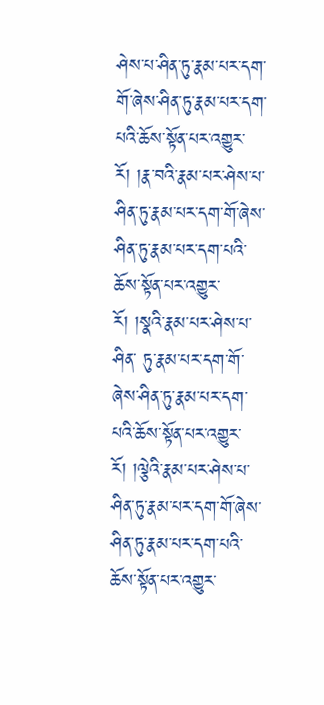ཤེས་པ་ཤིན་ཏུ་རྣམ་པར་དག་གོ་ཞེས་ཤིན་ཏུ་རྣམ་པར་དག་པའི་ཆོས་སྟོན་པར་འགྱུར་རོ། །རྣ་བའི་རྣམ་པར་ཤེས་པ་ཤིན་ཏུ་རྣམ་པར་དག་གོ་ཞེས་ཤིན་ཏུ་རྣམ་པར་དག་པའི་ཆོས་སྟོན་པར་འགྱུར་རོ། །སྣའི་རྣམ་པར་ཤེས་པ་ཤིན་ ཏུ་རྣམ་པར་དག་གོ་ཞེས་ཤིན་ཏུ་རྣམ་པར་དག་པའི་ཆོས་སྟོན་པར་འགྱུར་རོ། །ལྕེའི་རྣམ་པར་ཤེས་པ་ཤིན་ཏུ་རྣམ་པར་དག་གོ་ཞེས་ཤིན་ཏུ་རྣམ་པར་དག་པའི་ཆོས་སྟོན་པར་འགྱུར་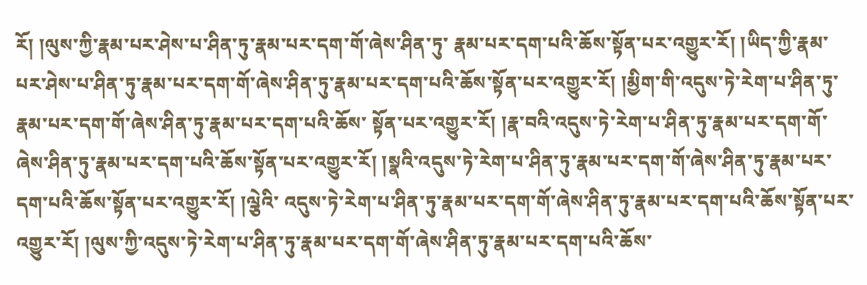རོ། །ལུས་ཀྱི་རྣམ་པར་ཤེས་པ་ཤིན་ཏུ་རྣམ་པར་དག་གོ་ཞེས་ཤིན་ཏུ་ རྣམ་པར་དག་པའི་ཆོས་སྟོན་པར་འགྱུར་རོ། །ཡིད་ཀྱི་རྣམ་པར་ཤེས་པ་ཤིན་ཏུ་རྣམ་པར་དག་གོ་ཞེས་ཤིན་ཏུ་རྣམ་པར་དག་པའི་ཆོས་སྟོན་པར་འགྱུར་རོ། །མྱིག་གི་འདུས་ཏེ་རེག་པ་ཤིན་ཏུ་རྣམ་པར་དག་གོ་ཞེས་ཤིན་ཏུ་རྣམ་པར་དག་པའི་ཆོས་ སྟོན་པར་འགྱུར་རོ། །རྣ་བའི་འདུས་ཏེ་རེག་པ་ཤིན་ཏུ་རྣམ་པར་དག་གོ་ཞེས་ཤིན་ཏུ་རྣམ་པར་དག་པའི་ཆོས་སྟོན་པར་འགྱུར་རོ། །སྣའི་འདུས་ཏེ་རེག་པ་ཤིན་ཏུ་རྣམ་པར་དག་གོ་ཞེས་ཤིན་ཏུ་རྣམ་པར་དག་པའི་ཆོས་སྟོན་པར་འགྱུར་རོ། །ལྕེའི་ འདུས་ཏེ་རེག་པ་ཤིན་ཏུ་རྣམ་པར་དག་གོ་ཞེས་ཤིན་ཏུ་རྣམ་པར་དག་པའི་ཆོས་སྟོན་པར་འགྱུར་རོ། །ལུས་ཀྱི་འདུས་ཏེ་རེག་པ་ཤིན་ཏུ་རྣམ་པར་དག་གོ་ཞེས་ཤིན་ཏུ་རྣམ་པར་དག་པའི་ཆོས་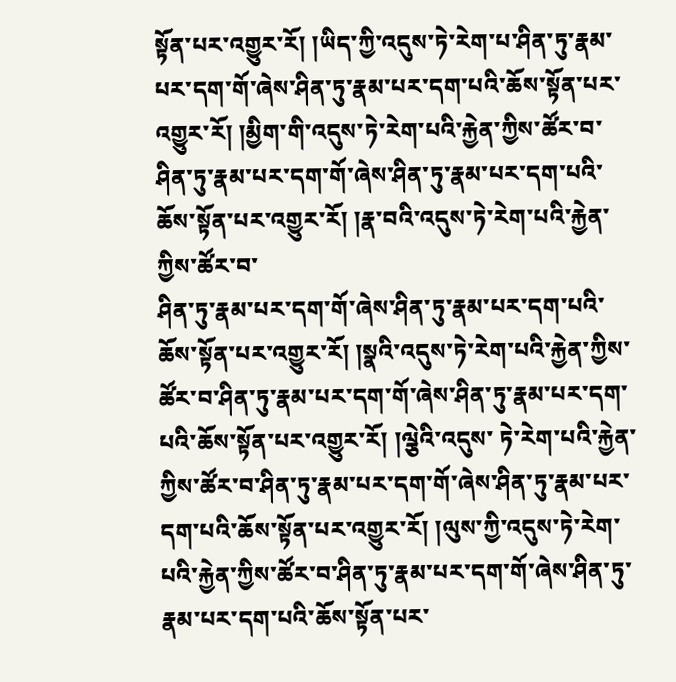སྟོན་པར་འགྱུར་རོ། །ཡིད་ཀྱི་འདུས་ཏེ་རེག་པ་ཤིན་ཏུ་རྣམ་ པར་དག་གོ་ཞེས་ཤིན་ཏུ་རྣམ་པར་དག་པའི་ཆོས་སྟོན་པར་འགྱུར་རོ། །མྱིག་གི་འདུས་ཏེ་རེག་པའི་རྐྱེན་ཀྱིས་ཚོར་བ་ཤིན་ཏུ་རྣམ་པར་དག་གོ་ཞེས་ཤིན་ཏུ་རྣམ་པར་དག་པའི་ཆོས་སྟོན་པར་འགྱུར་རོ། །རྣ་བའི་འདུས་ཏེ་རེག་པའི་རྐྱེན་ཀྱིས་ཚོར་བ་
ཤིན་ཏུ་རྣམ་པར་དག་གོ་ཞེས་ཤིན་ཏུ་རྣམ་པར་དག་པའི་ཆོས་སྟོན་པར་འགྱུར་རོ། །སྣའི་འདུས་ཏེ་རེག་པའི་རྐྱེན་ཀྱིས་ཚོར་བ་ཤིན་ཏུ་རྣམ་པར་དག་གོ་ཞེས་ཤིན་ཏུ་རྣམ་པར་དག་པའི་ཆོས་སྟོན་པར་འགྱུར་རོ། །ལྕེའི་འདུས་ ཏེ་རེག་པའི་རྐྱེན་ཀྱིས་ཚོར་བ་ཤིན་ཏུ་རྣམ་པར་དག་གོ་ཞེས་ཤིན་ཏུ་རྣམ་པར་དག་པའི་ཆོས་སྟོན་པར་འགྱུར་རོ། །ལུས་ཀྱི་འདུས་ཏེ་རེག་པའི་རྐྱེན་ཀྱིས་ཚོར་བ་ཤིན་ཏུ་རྣམ་པར་དག་གོ་ཞེས་ཤིན་ཏུ་རྣམ་པར་དག་པའི་ཆོས་སྟོན་པར་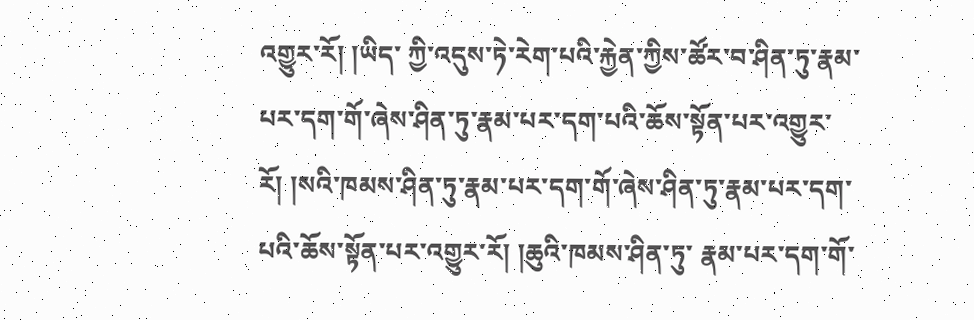འགྱུར་རོ། །ཡིད་ ཀྱི་འདུས་ཏེ་རེག་པའི་རྐྱེན་ཀྱིས་ཚོར་བ་ཤིན་ཏུ་རྣམ་པར་དག་གོ་ཞེས་ཤིན་ཏུ་རྣམ་པར་དག་པའི་ཆོས་སྟོན་པར་འགྱུར་རོ། །སའི་ཁམས་ཤིན་ཏུ་རྣམ་པར་དག་གོ་ཞེས་ཤིན་ཏུ་རྣམ་པར་དག་པའི་ཆོས་སྟོན་པར་འགྱུར་རོ། །ཆུའི་ཁམས་ཤིན་ཏུ་ རྣམ་པར་དག་གོ་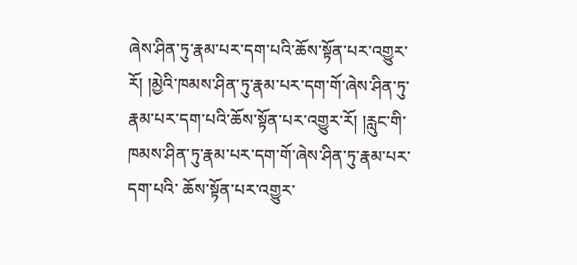ཞེས་ཤིན་ཏུ་རྣམ་པར་དག་པའི་ཆོས་སྟོན་པར་འགྱུར་རོ། །མྱེའི་ཁམས་ཤིན་ཏུ་རྣམ་པར་དག་གོ་ཞེས་ཤིན་ཏུ་རྣམ་པར་དག་པའི་ཆོས་སྟོན་པར་འགྱུར་རོ། །རླུང་གི་ཁམས་ཤིན་ཏུ་རྣམ་པར་དག་གོ་ཞེས་ཤིན་ཏུ་རྣམ་པར་དག་པའི་ ཆོས་སྟོན་པར་འགྱུར་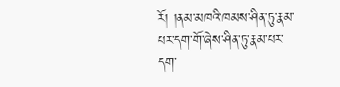རོ། །ནམ་མཁའི་ཁམས་ཤིན་ཏུ་རྣམ་པར་དག་གོ་ཞེས་ཤིན་ཏུ་རྣམ་པར་དག་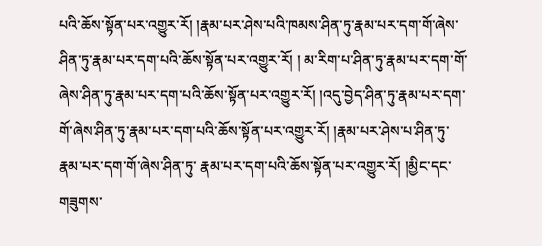པའི་ཆོས་སྟོན་པར་འགྱུར་རོ། །རྣམ་པར་ཤེས་པའི་ཁམས་ཤིན་ཏུ་རྣམ་པར་དག་གོ་ཞེས་ཤིན་ཏུ་རྣམ་པར་དག་པའི་ཆོས་སྟོན་པར་འགྱུར་རོ། ། མ་རིག་པ་ཤིན་ཏུ་རྣམ་པར་དག་གོ་ཞེས་ཤིན་ཏུ་རྣམ་པར་དག་པའི་ཆོས་སྟོན་པར་འགྱུར་རོ། །འདུ་བྱེད་ཤིན་ཏུ་རྣམ་པར་དག་གོ་ཞེས་ཤིན་ཏུ་རྣམ་པར་དག་པའི་ཆོས་སྟོན་པར་འགྱུར་རོ། །རྣམ་པར་ཤེས་པ་ཤིན་ཏུ་རྣམ་པར་དག་གོ་ཞེས་ཤིན་ཏུ་ རྣམ་པར་དག་པའི་ཆོས་སྟོན་པར་འགྱུར་རོ། །མྱིང་དང་གཟུགས་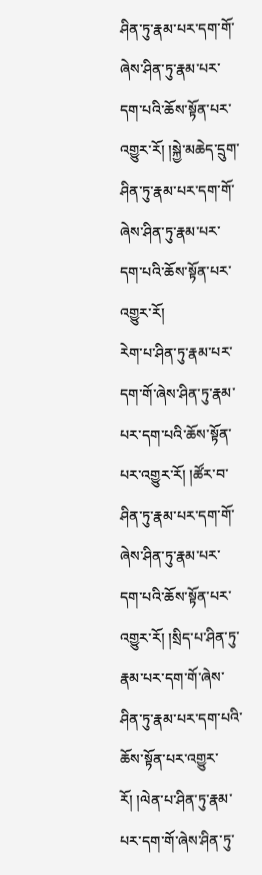ཤིན་ཏུ་རྣམ་པར་དག་གོ་ཞེས་ཤིན་ཏུ་རྣམ་པར་དག་པའི་ཆོས་སྟོན་པར་འགྱུར་རོ། །སྐྱེ་མཆེད་དྲུག་ཤིན་ཏུ་རྣམ་པར་དག་གོ་ཞེས་ཤིན་ཏུ་རྣམ་པར་དག་པའི་ཆོས་སྟོན་པར་འགྱུར་རོ།
རེག་པ་ཤིན་ཏུ་རྣམ་པར་དག་གོ་ཞེས་ཤིན་ཏུ་རྣམ་པར་དག་པའི་ཆོས་སྟོན་པར་འགྱུར་རོ། །ཚོར་བ་ཤིན་ཏུ་རྣམ་པར་དག་གོ་ཞེས་ཤིན་ཏུ་རྣམ་པར་དག་པའི་ཆོས་སྟོན་པར་འགྱུར་རོ། །སྲིད་པ་ཤིན་ཏུ་རྣམ་པར་དག་གོ་ཞེས་ཤིན་ཏུ་རྣམ་པར་དག་པའི་ ཆོས་སྟོན་པར་འགྱུར་རོ། །ལེན་པ་ཤིན་ཏུ་རྣམ་པར་དག་གོ་ཞེས་ཤིན་ཏུ་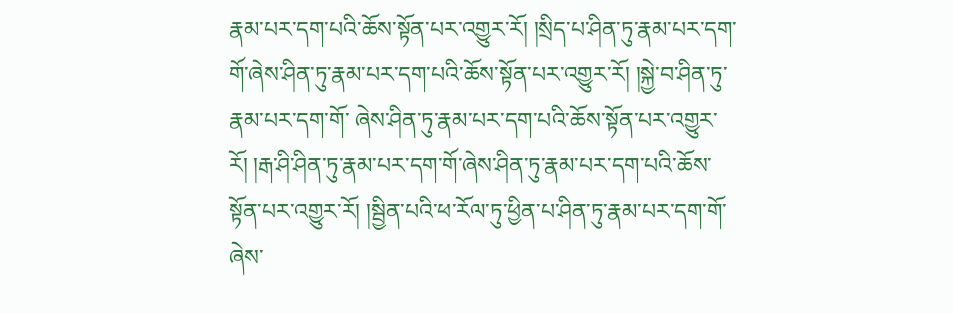རྣམ་པར་དག་པའི་ཆོས་སྟོན་པར་འགྱུར་རོ། །སྲིད་པ་ཤིན་ཏུ་རྣམ་པར་དག་གོ་ཞེས་ཤིན་ཏུ་རྣམ་པར་དག་པའི་ཆོས་སྟོན་པར་འགྱུར་རོ། །སྐྱེ་བ་ཤིན་ཏུ་རྣམ་པར་དག་གོ་ ཞེས་ཤིན་ཏུ་རྣམ་པར་དག་པའི་ཆོས་སྟོན་པར་འགྱུར་རོ། །རྒ་ཤི་ཤིན་ཏུ་རྣམ་པར་དག་གོ་ཞེས་ཤིན་ཏུ་རྣམ་པར་དག་པའི་ཆོས་སྟོན་པར་འགྱུར་རོ། །སྦྱིན་པའི་ཕ་རོལ་ཏུ་ཕྱིན་པ་ཤིན་ཏུ་རྣམ་པར་དག་གོ་ཞེས་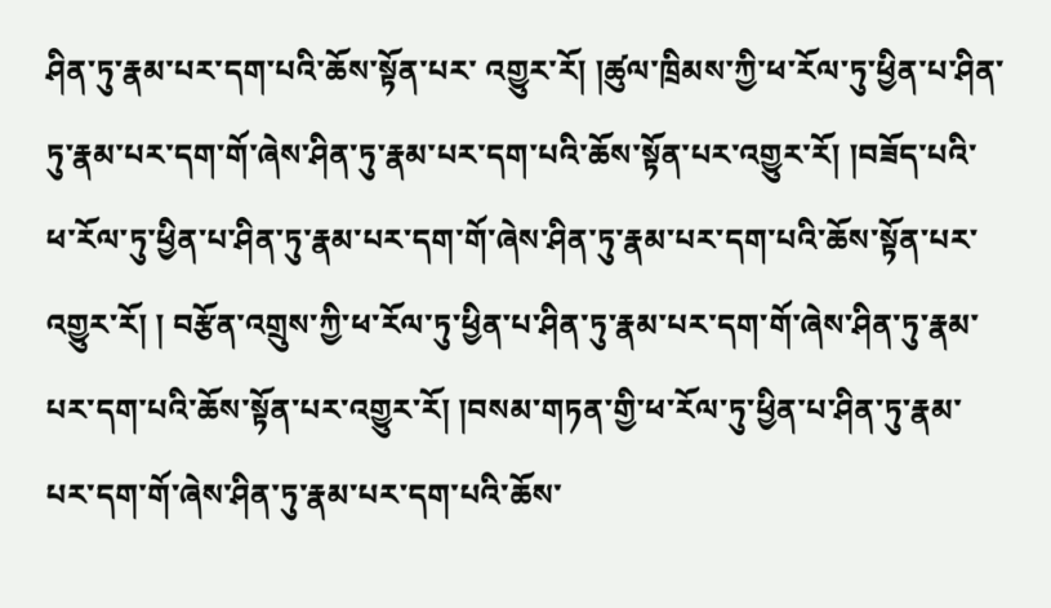ཤིན་ཏུ་རྣམ་པར་དག་པའི་ཆོས་སྟོན་པར་ འགྱུར་རོ། །ཚུལ་ཁྲིམས་ཀྱི་ཕ་རོལ་ཏུ་ཕྱིན་པ་ཤིན་ཏུ་རྣམ་པར་དག་གོ་ཞེས་ཤིན་ཏུ་རྣམ་པར་དག་པའི་ཆོས་སྟོན་པར་འགྱུར་རོ། །བཟོད་པའི་ཕ་རོལ་ཏུ་ཕྱིན་པ་ཤིན་ཏུ་རྣམ་པར་དག་གོ་ཞེས་ཤིན་ཏུ་རྣམ་པར་དག་པའི་ཆོས་སྟོན་པར་འགྱུར་རོ། ། བརྩོན་འགྲུས་ཀྱི་ཕ་རོལ་ཏུ་ཕྱིན་པ་ཤིན་ཏུ་རྣམ་པར་དག་གོ་ཞེས་ཤིན་ཏུ་རྣམ་པར་དག་པའི་ཆོས་སྟོན་པར་འགྱུར་རོ། །བསམ་གཏན་གྱི་ཕ་རོལ་ཏུ་ཕྱིན་པ་ཤིན་ཏུ་རྣམ་པར་དག་གོ་ཞེས་ཤིན་ཏུ་རྣམ་པར་དག་པའི་ཆོས་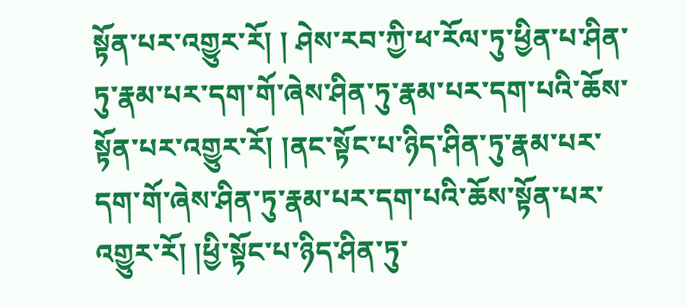སྟོན་པར་འགྱུར་རོ། ། ཤེས་རབ་ཀྱི་ཕ་རོལ་ཏུ་ཕྱིན་པ་ཤིན་ཏུ་རྣམ་པར་དག་གོ་ཞེས་ཤིན་ཏུ་རྣམ་པར་དག་པའི་ཆོས་སྟོན་པར་འགྱུར་རོ། །ནང་སྟོང་པ་ཉིད་ཤིན་ཏུ་རྣམ་པར་དག་གོ་ཞེས་ཤིན་ཏུ་རྣམ་པར་དག་པའི་ཆོས་སྟོན་པར་འགྱུར་རོ། །ཕྱི་སྟོང་པ་ཉིད་ཤིན་ཏུ་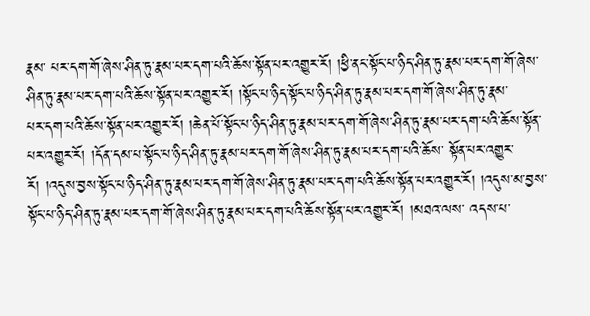རྣམ་ པར་དག་གོ་ཞེས་ཤིན་ཏུ་རྣམ་པར་དག་པའི་ཆོས་སྟོན་པར་འགྱུར་རོ། །ཕྱི་ནང་སྟོང་པ་ཉིད་ཤིན་ཏུ་རྣམ་པར་དག་གོ་ཞེས་ཤིན་ཏུ་རྣམ་པར་དག་པའི་ཆོས་སྟོན་པར་འགྱུར་རོ། །སྟོང་པ་ཉིད་སྟོང་པ་ཉིད་ཤིན་ཏུ་རྣམ་པར་དག་གོ་ཞེས་ཤིན་ཏུ་རྣམ་
པར་དག་པའི་ཆོས་སྟོན་པར་འགྱུར་རོ། །ཆེན་པོ་སྟོང་པ་ཉིད་ཤིན་ཏུ་རྣམ་པར་དག་གོ་ཞེས་ཤིན་ཏུ་རྣམ་པར་དག་པའི་ཆོས་སྟོན་པར་འགྱུར་རོ། །དོན་དམ་པ་སྟོང་པ་ཉིད་ཤིན་ཏུ་རྣམ་པར་དག་གོ་ཞེས་ཤིན་ཏུ་རྣམ་པར་དག་པའི་ཆོས་ སྟོན་པར་འགྱུར་རོ། །འདུས་བྱས་སྟོང་པ་ཉིད་ཤིན་ཏུ་རྣམ་པར་དག་གོ་ཞེས་ཤིན་ཏུ་རྣམ་པར་དག་པའི་ཆོས་སྟོན་པར་འགྱུར་རོ། །འདུས་མ་བྱས་སྟོང་པ་ཉིད་ཤིན་ཏུ་རྣམ་པར་དག་གོ་ཞེས་ཤིན་ཏུ་རྣམ་པར་དག་པའི་ཆོས་སྟོན་པར་འགྱུར་རོ། །མཐའ་ལས་ འདས་པ་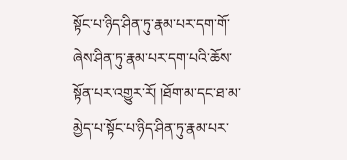སྟོང་པ་ཉིད་ཤིན་ཏུ་རྣམ་པར་དག་གོ་ཞེས་ཤིན་ཏུ་རྣམ་པར་དག་པའི་ཆོས་སྟོན་པར་འགྱུར་རོ། །ཐོག་མ་དང་ཐ་མ་མྱེད་པ་སྟོང་པ་ཉིད་ཤིན་ཏུ་རྣམ་པར་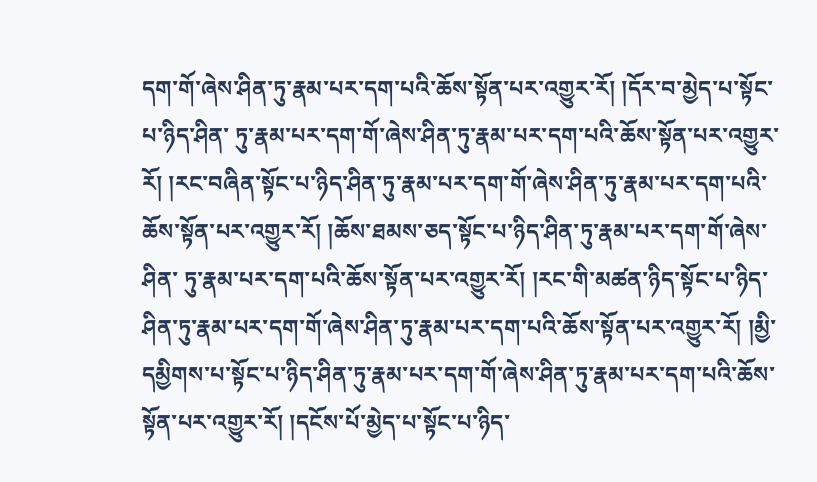དག་གོ་ཞེས་ཤིན་ཏུ་རྣམ་པར་དག་པའི་ཆོས་སྟོན་པར་འགྱུར་རོ། །དོར་བ་མྱེད་པ་སྟོང་པ་ཉིད་ཤིན་ ཏུ་རྣམ་པར་དག་གོ་ཞེས་ཤིན་ཏུ་རྣམ་པར་དག་པའི་ཆོས་སྟོན་པར་འགྱུར་རོ། །རང་བཞིན་སྟོང་པ་ཉིད་ཤིན་ཏུ་རྣམ་པར་དག་གོ་ཞེས་ཤིན་ཏུ་རྣམ་པར་དག་པའི་ཆོས་སྟོན་པར་འགྱུར་རོ། །ཆོས་ཐམས་ཅད་སྟོང་པ་ཉིད་ཤིན་ཏུ་རྣམ་པར་དག་གོ་ཞེས་ཤིན་ ཏུ་རྣམ་པར་དག་པའི་ཆོས་སྟོན་པར་འགྱུར་རོ། །རང་གི་མཚན་ཉིད་སྟོང་པ་ཉིད་ཤིན་ཏུ་རྣམ་པར་དག་གོ་ཞེས་ཤིན་ཏུ་རྣམ་པར་དག་པའི་ཆོས་སྟོན་པར་འགྱུར་རོ། །མྱི་དམྱིགས་པ་སྟོང་པ་ཉིད་ཤིན་ཏུ་རྣམ་པར་དག་གོ་ཞེས་ཤིན་ཏུ་རྣམ་པར་དག་པའི་ཆོས་ སྟོན་པར་འགྱུར་རོ། །དངོས་པོ་མྱེད་པ་སྟོང་པ་ཉིད་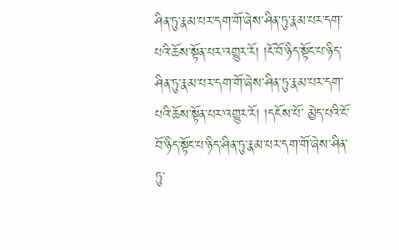ཤིན་ཏུ་རྣམ་པར་དག་གོ་ཞེས་ཤིན་ཏུ་རྣམ་པར་དག་པའི་ཆོས་སྟོན་པར་འགྱུར་རོ། །ངོ་བོ་ཉིད་སྟོང་པ་ཉིད་ཤིན་ཏུ་རྣམ་པར་དག་གོ་ཞེས་ཤིན་ཏུ་རྣམ་པར་དག་པའི་ཆོས་སྟོན་པར་འགྱུར་རོ། །དངོས་པོ་ མྱེད་པའི་ངོ་བོ་ཉིད་སྟོང་པ་ཉིད་ཤིན་ཏུ་རྣམ་པར་དག་གོ་ཞེས་ཤིན་ཏུ་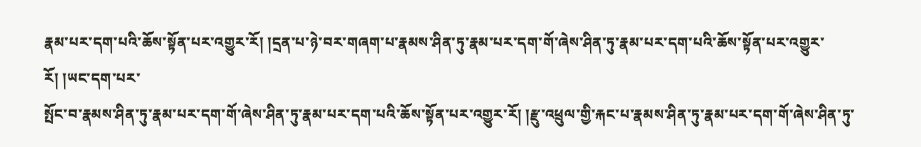རྣམ་པར་དག་པའི་ཆོས་སྟོན་པར་འགྱུར་རོ། །དྲན་པ་ཉེ་བར་གཞག་པ་རྣམས་ཤིན་ཏུ་རྣམ་པར་དག་གོ་ཞེས་ཤིན་ཏུ་རྣམ་པར་དག་པའི་ཆོས་སྟོན་པར་འགྱུར་རོ། །ཡང་དག་པར་
སྤོང་བ་རྣམས་ཤིན་ཏུ་རྣམ་པར་དག་གོ་ཞེས་ཤིན་ཏུ་རྣམ་པར་དག་པའི་ཆོས་སྟོན་པར་འགྱུར་རོ། །རྫུ་འཕྲུལ་གྱི་རྐང་པ་རྣམས་ཤིན་ཏུ་རྣམ་པར་དག་གོ་ཞེས་ཤིན་ཏུ་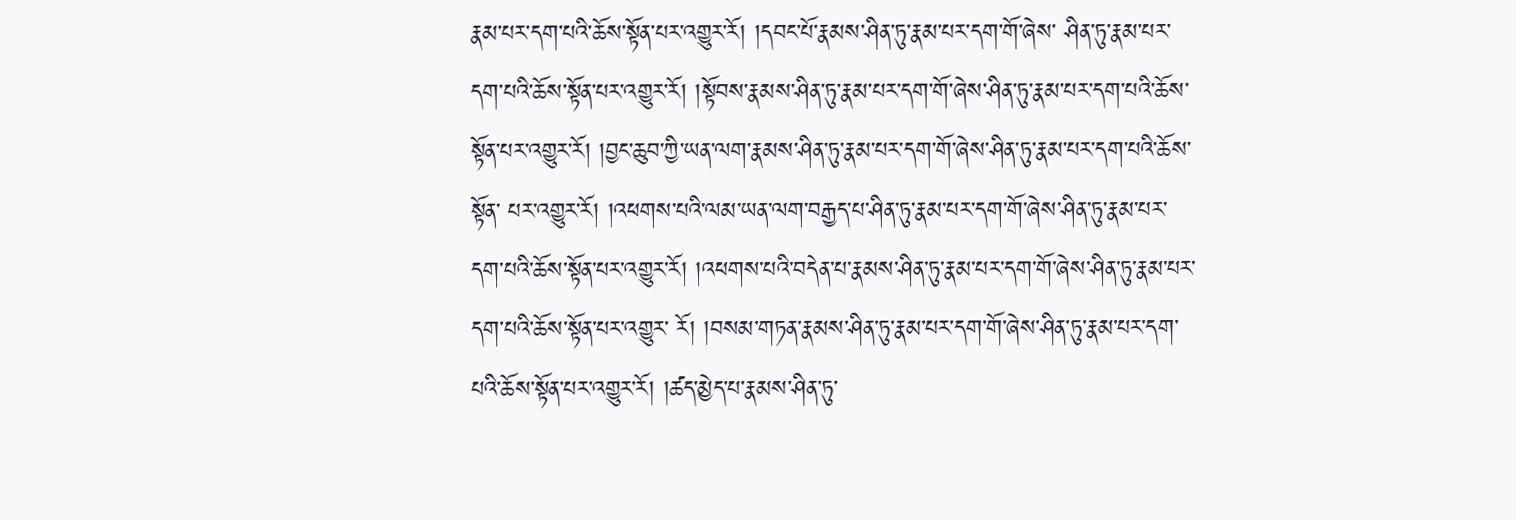རྣམ་པར་དག་པའི་ཆོས་སྟོན་པར་འགྱུར་རོ། །དབང་པོ་རྣམས་ཤིན་ཏུ་རྣམ་པར་དག་གོ་ཞེས་ ཤིན་ཏུ་རྣམ་པར་དག་པའི་ཆོས་སྟོན་པར་འགྱུར་རོ། །སྟོབས་རྣམས་ཤིན་ཏུ་རྣམ་པར་དག་གོ་ཞེས་ཤིན་ཏུ་རྣམ་པར་དག་པའི་ཆོས་སྟོན་པར་འགྱུར་རོ། །བྱང་ཆུབ་ཀྱི་ཡན་ལག་རྣམས་ཤིན་ཏུ་རྣམ་པར་དག་གོ་ཞེས་ཤིན་ཏུ་རྣམ་པར་དག་པའི་ཆོས་སྟོན་ པར་འགྱུར་རོ། །འཕགས་པའི་ལམ་ཡན་ལག་བརྒྱད་པ་ཤིན་ཏུ་རྣམ་པར་དག་གོ་ཞེས་ཤིན་ཏུ་རྣམ་པར་དག་པའི་ཆོས་སྟོན་པར་འགྱུར་རོ། །འཕགས་པའི་བདེན་པ་རྣམས་ཤིན་ཏུ་རྣམ་པར་དག་གོ་ཞེས་ཤིན་ཏུ་རྣམ་པར་དག་པའི་ཆོས་སྟོན་པར་འགྱུར་ རོ། །བསམ་གཏན་རྣམས་ཤིན་ཏུ་རྣམ་པར་དག་གོ་ཞེས་ཤིན་ཏུ་རྣམ་པར་དག་པའི་ཆོས་སྟོན་པར་འགྱུར་རོ། །ཚད་མྱེད་པ་རྣམས་ཤིན་ཏུ་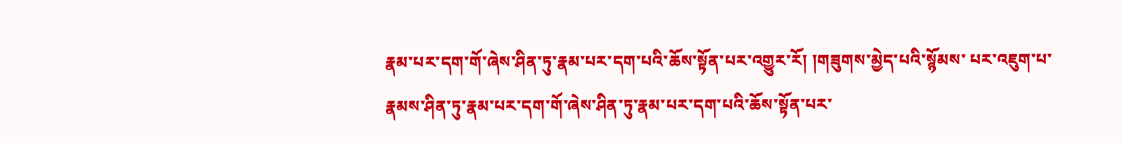རྣམ་པར་དག་གོ་ཞེས་ཤིན་ཏུ་རྣམ་པར་དག་པའི་ཆོས་སྟོན་པར་འགྱུར་རོ། །གཟུགས་མྱེད་པའི་སྙོམས་ པར་འཇུག་པ་རྣམས་ཤིན་ཏུ་རྣམ་པར་དག་གོ་ཞེས་ཤིན་ཏུ་རྣམ་པར་དག་པའི་ཆོས་སྟོན་པར་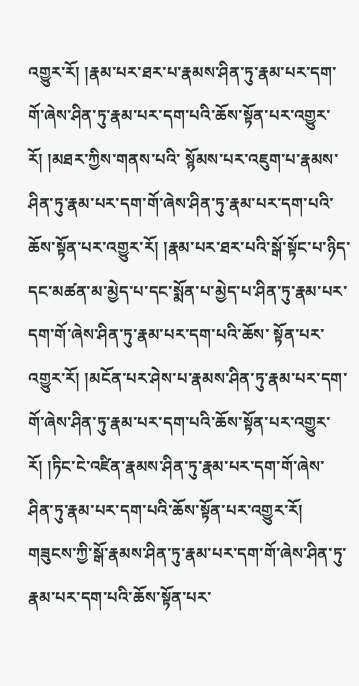འགྱུར་རོ། །རྣམ་པར་ཐར་པ་རྣམས་ཤིན་ཏུ་རྣམ་པར་དག་གོ་ཞེས་ཤིན་ཏུ་རྣམ་པར་དག་པའི་ཆོས་སྟོན་པར་འགྱུར་རོ། །མཐར་ཀྱིས་གནས་པའི་ སྙོམས་པར་འཇུག་པ་རྣམས་ཤིན་ཏུ་རྣམ་པར་དག་གོ་ཞེས་ཤིན་ཏུ་རྣམ་པར་དག་པའི་ཆོས་སྟོན་པར་འགྱུར་རོ། །རྣམ་པར་ཐར་པའི་སྒོ་སྟོང་པ་ཉིད་དང་མཚན་མ་མྱེད་པ་དང་སྨོན་པ་མྱེད་པ་ཤིན་ཏུ་རྣམ་པར་དག་གོ་ཞེས་ཤིན་ཏུ་རྣམ་པར་དག་པའི་ཆོས་ སྟོན་པར་འགྱུར་རོ། །མངོན་པར་ཤེས་པ་རྣམས་ཤིན་ཏུ་རྣམ་པར་དག་གོ་ཞེས་ཤིན་ཏུ་རྣམ་པར་དག་པའི་ཆོས་སྟོན་པར་འགྱུར་རོ། །ཏིང་ངེ་འཛིན་རྣམས་ཤིན་ཏུ་རྣམ་པར་དག་གོ་ཞེས་ཤིན་ཏུ་རྣམ་པར་དག་པའི་ཆོས་སྟོན་པར་འགྱུར་རོ།
གཟུངས་ཀྱི་སྒོ་རྣམས་ཤིན་ཏུ་རྣམ་པར་དག་གོ་ཞེས་ཤིན་ཏུ་རྣམ་པར་དག་པའི་ཆོས་སྟོན་པར་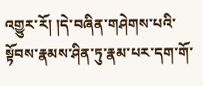འགྱུར་རོ། །དེ་བཞིན་གཤེགས་པའི་སྟོབས་རྣམས་ཤིན་ཏུ་རྣམ་པར་དག་གོ་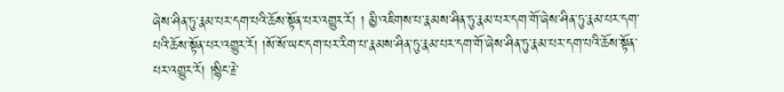ཞེས་ཤིན་ཏུ་རྣམ་པར་དག་པའི་ཆོས་སྟོན་པར་འགྱུར་རོ། ། མྱི་འཇིགས་པ་རྣམས་ཤིན་ཏུ་རྣམ་པར་དག་གོ་ཞེས་ཤིན་ཏུ་རྣམ་པར་དག་པའི་ཆོས་སྟོན་པར་འགྱུར་རོ། །སོ་སོ་ཡང་དག་པར་རིག་པ་རྣམས་ཤིན་ཏུ་རྣམ་པར་དག་གོ་ཞེས་ཤིན་ཏུ་རྣམ་པར་དག་པའི་ཆོས་སྟོན་པར་འགྱུར་རོ། །སྙིང་རྗེ་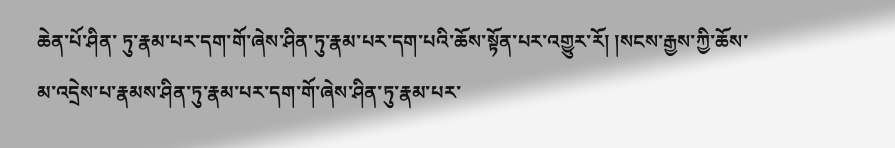ཆེན་པོ་ཤིན་ ཏུ་རྣམ་པར་དག་གོ་ཞེས་ཤིན་ཏུ་རྣམ་པར་དག་པའི་ཆོས་སྟོན་པར་འགྱུར་རོ། །སངས་རྒྱས་ཀྱི་ཆོས་མ་འདྲེས་པ་རྣམས་ཤིན་ཏུ་རྣམ་པར་དག་གོ་ཞེས་ཤིན་ཏུ་རྣམ་པར་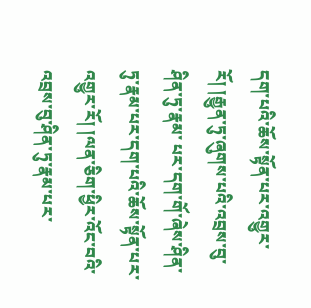དག་པའི་ཆོས་སྟོན་པར་འགྱུར་རོ། །རྒྱུན་ཏུ་ཞུགས་པའི་འབྲས་བུ་ཤིན་ཏུ་རྣམ་ པར་དག་གོ་ཞེས་ཤིན་ཏུ་རྣམ་པར་དག་པའི་ཆོས་སྟོན་པར་འགྱུར་རོ། །ལན་ཅིག་ཕྱིར་འོང་བའི་འབྲས་བུ་ཤིན་ཏུ་རྣམ་པར་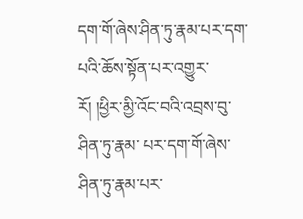དག་གོ་ཞེས་ཤིན་ཏུ་རྣམ་པར་དག་པའི་ཆོས་སྟོན་པར་འགྱུར་རོ། །ཕྱིར་མྱི་འོང་བའི་འབྲས་བུ་ཤིན་ཏུ་རྣམ་ པར་དག་གོ་ཞེས་ཤིན་ཏུ་རྣམ་པར་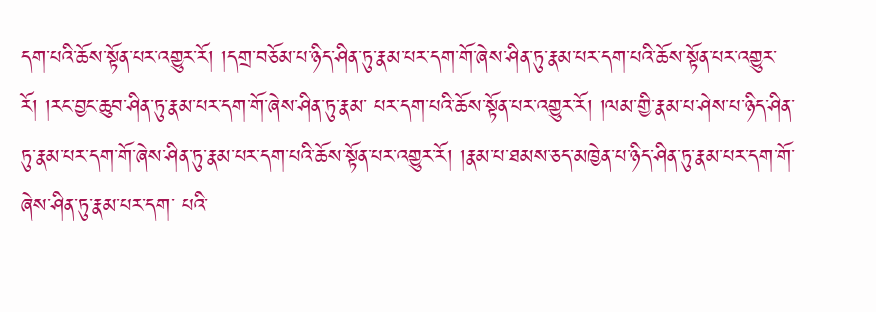དག་པའི་ཆོས་སྟོན་པར་འགྱུར་རོ། །དགྲ་བཅོམ་པ་ཉིད་ཤིན་ཏུ་རྣམ་པར་དག་གོ་ཞེས་ཤིན་ཏུ་རྣམ་པར་དག་པའི་ཆོས་སྟོན་པར་འགྱུར་རོ། །རང་བྱང་ཆུབ་ཤིན་ཏུ་རྣམ་པར་དག་གོ་ཞེས་ཤིན་ཏུ་རྣམ་ པར་དག་པའི་ཆོས་སྟོན་པར་འགྱུར་རོ། །ལམ་གྱི་རྣམ་པ་ཤེས་པ་ཉིད་ཤིན་ཏུ་རྣམ་པར་དག་གོ་ཞེས་ཤིན་ཏུ་རྣམ་པར་དག་པའི་ཆོས་སྟོན་པར་འགྱུར་རོ། །རྣམ་པ་ཐམས་ཅད་མཁྱེན་པ་ཉིད་ཤིན་ཏུ་རྣམ་པར་དག་གོ་ཞེས་ཤིན་ཏུ་རྣམ་པར་དག་ པའི་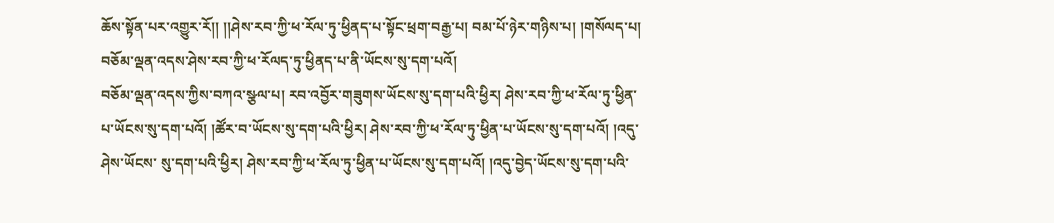ཆོས་སྟོན་པར་འགྱུར་རོ།། །།ཤེས་རབ་ཀྱི་ཕ་རོལ་ཏུ་ཕྱིནད་པ་སྟོང་ཕྲག་བརྒྱ་པ། བམ་པོ་ཉེར་གཉིས་པ། །གསོལད་པ། བཅོམ་ལྡན་འདས་ཤེས་རབ་ཀྱི་ཕ་རོལད་ཏུ་ཕྱིནད་པ་ནི་ཡོངས་སུ་དག་པའོ།
བཅོམ་ལྡན་འདས་ཀྱིས་བཀའ་སྩལ་པ། རབ་འབྱོར་གཟུགས་ཡོངས་སུ་དག་པའི་ཕྱིར། ཤེས་རབ་ཀྱི་ཕ་རོལ་ཏུ་ཕྱིན་པ་ཡོངས་སུ་དག་པའོ། །ཚོར་བ་ཡོངས་སུ་དག་པའི་ཕྱིར། ཤེས་རབ་ཀྱི་ཕ་རོལ་ཏུ་ཕྱིན་པ་ཡོངས་སུ་དག་པའོ། །འདུ་ཤེས་ཡོངས་ སུ་དག་པའི་ཕྱིར། ཤེས་རབ་ཀྱི་ཕ་རོལ་ཏུ་ཕྱིན་པ་ཡོངས་སུ་དག་པའོ། །འདུ་བྱེད་ཡོངས་སུ་དག་པའི་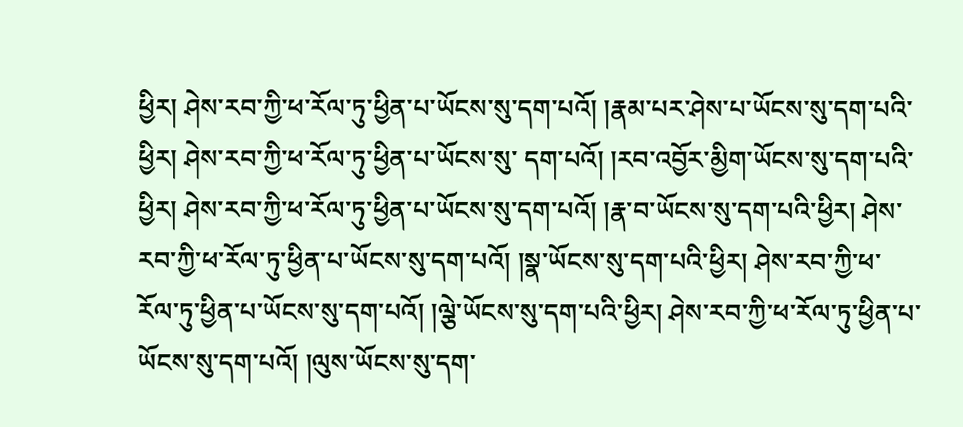ཕྱིར། ཤེས་རབ་ཀྱི་ཕ་རོལ་ཏུ་ཕྱིན་པ་ཡོངས་སུ་དག་པའོ། །རྣམ་པར་ཤེས་པ་ཡོངས་སུ་དག་པའི་ཕྱིར། ཤེས་རབ་ཀྱི་ཕ་རོལ་ཏུ་ཕྱིན་པ་ཡོངས་སུ་ དག་པའོ། །རབ་འབྱོར་མྱིག་ཡོངས་སུ་དག་པའི་ཕྱིར། ཤེས་རབ་ཀྱི་ཕ་རོལ་ཏུ་ཕྱིན་པ་ཡོངས་སུ་དག་པའོ། །རྣ་བ་ཡོངས་སུ་དག་པའི་ཕྱིར། ཤེས་རབ་ཀྱི་ཕ་རོལ་ཏུ་ཕྱིན་པ་ཡོངས་སུ་དག་པའོ། །སྣ་ཡོངས་སུ་དག་པའི་ཕྱིར། ཤེས་རབ་ཀྱི་ཕ་ རོལ་ཏུ་ཕྱིན་པ་ཡོངས་སུ་དག་པའོ། །ལྕེ་ཡོངས་སུ་དག་པའི་ཕྱིར། ཤེས་རབ་ཀྱི་ཕ་རོལ་ཏུ་ཕྱིན་པ་ཡོངས་སུ་དག་པའོ། །ལུས་ཡོངས་སུ་དག་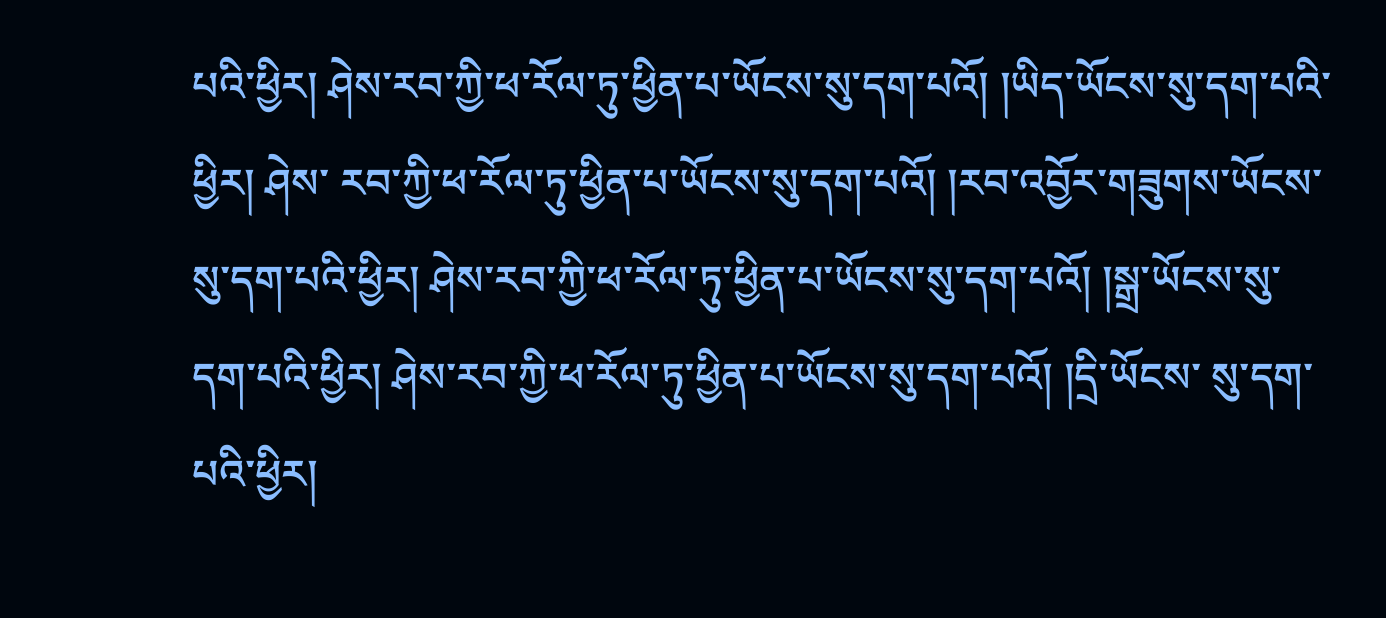པའི་ཕྱིར། ཤེས་རབ་ཀྱི་ཕ་རོལ་ཏུ་ཕྱིན་པ་ཡོངས་སུ་དག་པའོ། །ཡིད་ཡོངས་སུ་དག་པའི་ཕྱིར། ཤེས་ རབ་ཀྱི་ཕ་རོལ་ཏུ་ཕྱིན་པ་ཡོངས་སུ་དག་པའོ། །རབ་འབྱོར་གཟུགས་ཡོངས་སུ་དག་པའི་ཕྱིར། ཤེས་རབ་ཀྱི་ཕ་རོལ་ཏུ་ཕྱིན་པ་ཡོངས་སུ་དག་པའོ། །སྒྲ་ཡོངས་སུ་དག་པའི་ཕྱིར། ཤེས་རབ་ཀྱི་ཕ་རོལ་ཏུ་ཕྱིན་པ་ཡོངས་སུ་དག་པའོ། །དྲི་ཡོངས་ སུ་དག་པའི་ཕྱིར།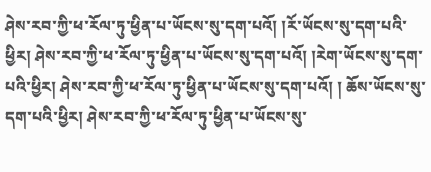ཤེས་རབ་ཀྱི་ཕ་རོལ་ཏུ་ཕྱིན་པ་ཡོངས་སུ་དག་པའོ། །རོ་ཡོངས་སུ་དག་པའི་ཕྱིར། ཤེས་རབ་ཀྱི་ཕ་རོལ་ཏུ་ཕྱིན་པ་ཡོངས་སུ་དག་པའོ། །རེག་ཡོངས་སུ་དག་པའི་ཕྱིར། ཤེས་རབ་ཀྱི་ཕ་རོལ་ཏུ་ཕྱིན་པ་ཡོངས་སུ་དག་པའོ། ། ཆོས་ཡོངས་སུ་དག་པའི་ཕྱིར། ཤེས་རབ་ཀྱི་ཕ་རོལ་ཏུ་ཕྱིན་པ་ཡོངས་སུ་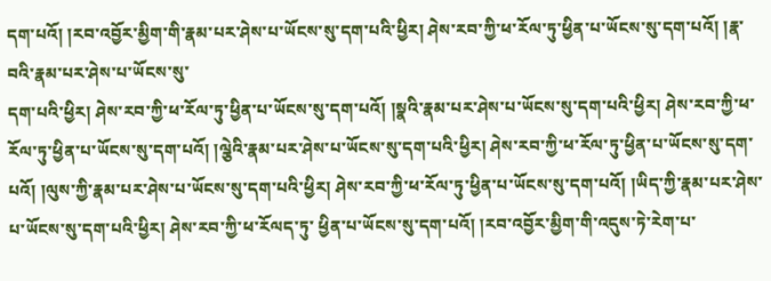དག་པའོ། །རབ་འབྱོར་མྱིག་གི་རྣམ་པར་ཤེས་པ་ཡོངས་སུ་དག་པའི་ཕྱིར། ཤེས་རབ་ཀྱི་ཕ་རོལ་ཏུ་ཕྱིན་པ་ཡོངས་སུ་དག་པའོ། །རྣ་བའི་རྣམ་པར་ཤེས་པ་ཡོངས་སུ་
དག་པའི་ཕྱིར། ཤེས་རབ་ཀྱི་ཕ་རོལ་ཏུ་ཕྱིན་པ་ཡོངས་སུ་དག་པའོ། །སྣའི་རྣམ་པར་ཤེས་པ་ཡོངས་སུ་དག་པའི་ཕྱིར། ཤེས་རབ་ཀྱི་ཕ་རོལ་ཏུ་ཕྱིན་པ་ཡོངས་སུ་དག་པའོ། །ལྕེའི་རྣམ་པར་ཤེས་པ་ཡོངས་སུ་དག་པའི་ཕྱིར། ཤེས་རབ་ཀྱི་ཕ་རོལ་ཏུ་ཕྱིན་པ་ཡོངས་སུ་དག་པའོ། །ལུས་ཀྱི་རྣམ་པར་ཤེས་པ་ཡོངས་སུ་དག་པའི་ཕྱིར། ཤེས་རབ་ཀྱི་ཕ་རོལ་ཏུ་ཕྱིན་པ་ཡོངས་སུ་དག་པའོ། །ཡིད་ཀྱི་རྣམ་པར་ཤེས་པ་ཡོངས་སུ་དག་པའི་ཕྱིར། ཤེས་རབ་ཀྱི་ཕ་རོལད་ཏུ་ ཕྱིན་པ་ཡོངས་སུ་དག་པའོ། །རབ་འབྱོར་མྱིག་གི་འདུས་ཏེ་རེག་པ་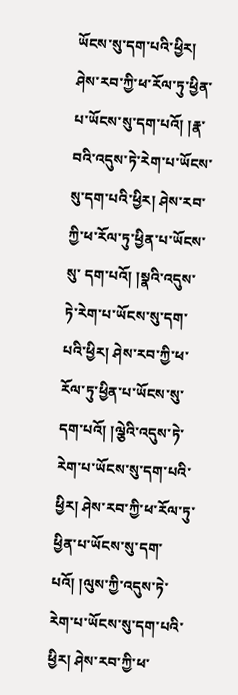ཡོངས་སུ་དག་པའི་ཕྱིར། ཤེས་རབ་ཀྱི་ཕ་རོལ་ཏུ་ཕྱིན་པ་ཡོངས་སུ་དག་པའོ། །རྣ་བའི་འདུས་ཏེ་རེག་པ་ཡོངས་སུ་དག་པའི་ཕྱིར། ཤེས་རབ་ཀྱི་ཕ་རོལ་ཏུ་ཕྱིན་པ་ཡོངས་སུ་ དག་པའོ། །སྣའི་འདུས་ཏེ་རེག་པ་ཡོངས་སུ་དག་པའི་ཕྱིར། ཤེས་རབ་ཀྱི་ཕ་རོལ་ཏུ་ཕྱིན་པ་ཡོངས་སུ་དག་པའོ། །ལྕེའི་འདུས་ཏེ་རེག་པ་ཡོངས་སུ་དག་པའི་ཕྱིར། ཤེས་རབ་ཀྱི་ཕ་རོལ་ཏུ་ཕྱིན་པ་ཡོངས་སུ་དག་པའོ། །ལུས་ཀྱི་འདུས་ཏེ་ རེག་པ་ཡོངས་སུ་དག་པའི་ཕྱིར། ཤེས་རབ་ཀྱི་ཕ་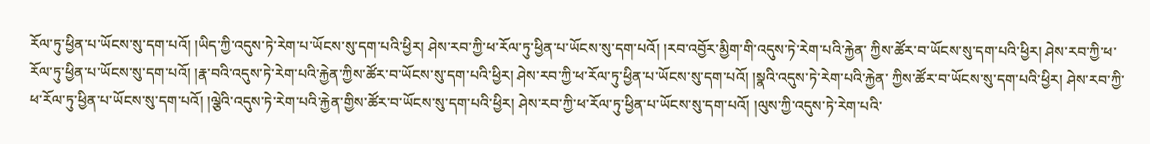རོལ་ཏུ་ཕྱིན་པ་ཡོངས་སུ་དག་པའོ། །ཡིད་ཀྱི་འདུས་ཏེ་རེག་པ་ཡོངས་སུ་དག་པའི་ཕྱིར། ཤེས་རབ་ཀྱི་ཕ་རོལ་ཏུ་ཕྱིན་པ་ཡོངས་སུ་དག་པའོ། །རབ་འབྱོར་མྱིག་གི་འདུས་ཏེ་རེག་པའི་རྐྱེན་ ཀྱིས་ཚོར་བ་ཡོངས་སུ་དག་པའི་ཕྱིར། ཤེས་རབ་ཀྱི་ཕ་རོལ་ཏུ་ཕྱིན་པ་ཡོངས་སུ་དག་པའོ། །རྣ་བའི་འདུས་ཏེ་རེག་པའི་རྐྱེན་ཀྱིས་ཚོར་བ་ཡོངས་སུ་དག་པའི་ཕྱིར། ཤེས་རབ་ཀྱི་ཕ་རོལ་ཏུ་ཕྱིན་པ་ཡོངས་སུ་དག་པའོ། །སྣའི་འདུས་ཏེ་རེག་པའི་རྐྱེན་ ཀྱིས་ཚོར་བ་ཡོངས་སུ་དག་པའི་ཕྱིར། ཤེས་རབ་ཀྱི་ཕ་རོལ་ཏུ་ཕྱིན་པ་ཡོངས་སུ་དག་པའོ། །ལྕེའི་འདུས་ཏེ་རེག་པའི་རྐྱེན་གྱིས་ཚོར་བ་ཡོངས་སུ་དག་པའི་ཕྱིར། ཤེས་རབ་ཀྱི་ཕ་རོལ་ཏུ་ཕྱིན་པ་ཡོངས་སུ་དག་པའོ། །ལུས་ཀྱི་འདུས་ཏེ་རེག་པའི་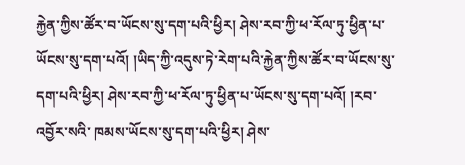རྐྱེན་ཀྱིས་ཚོར་བ་ཡོངས་སུ་དག་པའི་ཕྱིར། ཤེས་རབ་ཀྱི་ཕ་རོལ་ཏུ་ཕྱིན་པ་ཡོངས་སུ་དག་པའོ། །ཡིད་ཀྱི་འདུས་ཏེ་རེག་པའི་རྐྱེན་ཀྱིས་ཚོར་བ་ཡོངས་སུ་དག་པའི་ཕྱིར། ཤེས་རབ་ཀྱི་ཕ་རོལ་ཏུ་ཕྱིན་པ་ཡོངས་སུ་དག་པའོ། །རབ་འབྱོར་སའི་ ཁམས་ཡོངས་སུ་དག་པའི་ཕྱིར། ཤེས་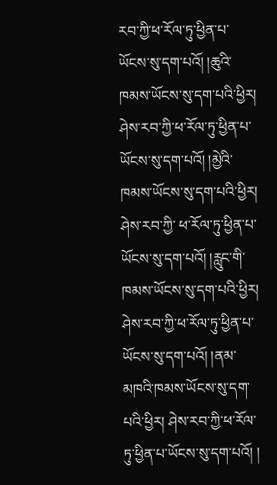རབ་ཀྱི་ཕ་རོལ་ཏུ་ཕྱིན་པ་ཡོངས་སུ་དག་པའོ། །ཆུའི་ཁམས་ཡོངས་སུ་དག་པའི་ཕྱིར། ཤེས་རབ་ཀྱི་ཕ་རོལ་ཏུ་ཕྱིན་པ་ཡོངས་སུ་དག་པའོ། །མྱེའི་ཁམས་ཡོངས་སུ་དག་པའི་ཕྱིར། ཤེས་རབ་ཀྱི་ ཕ་རོལ་ཏུ་ཕྱིན་པ་ཡོངས་སུ་དག་པའོ། །རླུང་གི་ཁམས་ཡོངས་སུ་དག་པའི་ཕྱིར། ཤེས་རབ་ཀྱི་ཕ་རོལ་ཏུ་ཕྱིན་པ་ཡོངས་སུ་དག་པའོ། །ནམ་མཁའི་ཁམས་ཡོངས་སུ་དག་པའི་ཕྱིར། ཤེས་རབ་ཀྱི་ཕ་རོལ་ཏུ་ཕྱིན་པ་ཡོངས་སུ་དག་པའོ། །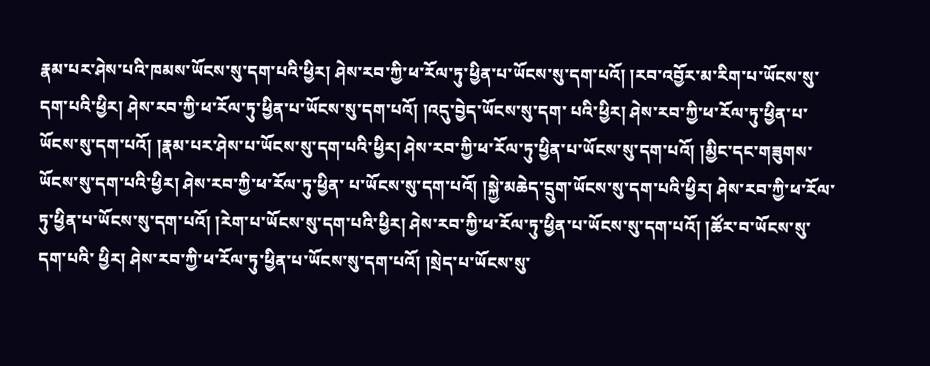རྣམ་པར་ཤེས་པའི་ཁམས་ཡོངས་སུ་དག་པའི་ཕྱིར། ཤེས་རབ་ཀྱི་ཕ་རོལ་ཏུ་ཕྱིན་པ་ཡོངས་སུ་དག་པའོ། །རབ་འབྱོར་མ་རིག་པ་ཡོངས་སུ་དག་པའི་ཕྱིར། ཤེས་རབ་ཀྱི་ཕ་རོལ་ཏུ་ཕྱིན་པ་ཡོངས་སུ་དག་པའོ། །འདུ་བྱེད་ཡོངས་སུ་དག་ པའི་ཕྱིར། ཤེས་རབ་ཀྱི་ཕ་རོལ་ཏུ་ཕྱིན་པ་ཡོངས་སུ་དག་པའོ། །རྣམ་པར་ཤེས་པ་ཡོངས་སུ་དག་པའི་ཕྱིར། ཤེས་རབ་ཀྱི་ཕ་རོལ་ཏུ་ཕྱིན་པ་ཡོངས་སུ་དག་པའོ། །མྱིང་དང་གཟུགས་ཡོངས་སུ་དག་པའི་ཕྱིར། ཤེས་རབ་ཀྱི་ཕ་རོལ་ཏུ་ཕྱིན་ པ་ཡོངས་སུ་དག་པའོ། །སྐྱེ་མཆེད་དྲུག་ཡོངས་སུ་དག་པའི་ཕྱིར། ཤེས་རབ་ཀྱི་ཕ་རོལ་ཏུ་ཕྱིན་པ་ཡོངས་སུ་དག་པའོ། །རེག་པ་ཡོངས་སུ་དག་པའི་ཕྱིར། ཤེས་རབ་ཀྱི་ཕ་རོལ་ཏུ་ཕྱིན་པ་ཡོངས་སུ་དག་པའོ། །ཚོར་བ་ཡོངས་སུ་དག་པའི་ ཕྱིར། ཤེས་རབ་ཀྱི་ཕ་རོལ་ཏུ་ཕྱིན་པ་ཡོངས་སུ་དག་པའོ། །སྲེད་པ་ཡོངས་སུ་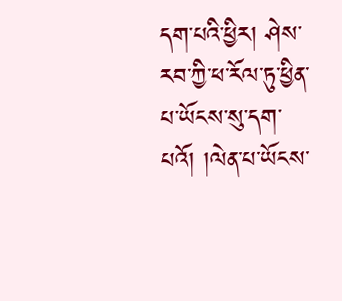དག་པའི་ཕྱིར། ཤེས་རབ་ཀྱི་ཕ་རོལ་ཏུ་ཕྱིན་པ་ཡོངས་སུ་དག་པའོ། །ལེན་པ་ཡོངས་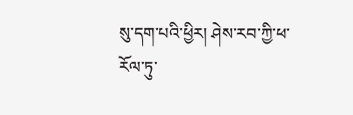སུ་དག་པའི་ཕྱིར། ཤེས་རབ་ཀྱི་ཕ་རོལ་ཏུ་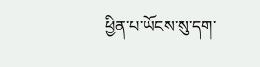ཕྱིན་པ་ཡོངས་སུ་དག་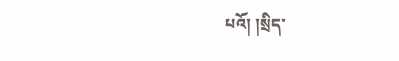པའོ། །སྲིད་